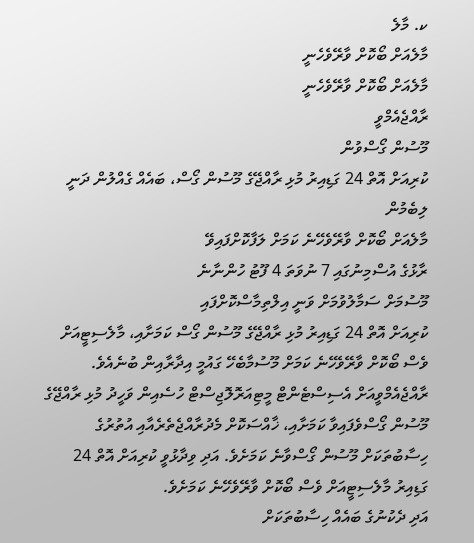ކ. މާލެ
މާލެއަށް ބޯކޮށް ވާރޭވެހެނީ
މާލެއަށް ބޯކޮށް ވާރޭވެހެނީ
ރާއްޖެއެމްވީ
މޫސުން ގޯސްވުން
ކުރިއަށް އޮތް 24 ގަޑިއިރު މުޅި ރާއްޖޭގެ މޫސުން ގޯސް، ބައެއް ގެއްލުން ދަނީ ލިބެމުން
މާލެއަށް ބޯކޮށް ވާރޭވެހޭނެ ކަމަށް ލަފާކޮށްފައިވޭ
ރާޅުގެ އުސްމިނުގައި 7 ނުވަތަ 4 ފޫޓު ހުންނާނެ
މޫސުމަށް ސަމާލުވުމަށް ވަނީ އިލްތިމާސްކޮށްފައި
ކުރިއަށް އޮތް 24 ގަޑިއިރު މުޅި ރާއްޖޭގެ މޫސުން ގޯސް ކަމަށާއި، މާލެސިޓީއަށް ވެސް ބޯކޮށް ވާރޭވެހޭނެ ކަމަށް މޫސުމާބެހޭ ގައުމީ އިދާރާއިން ބުނެއެވެ.
ރާއްޖެއެމްވީއަށް އެސިސްޓެންޓް މީޓިއަރޮލޮޖިސްޓް ހުސެއިން ވަހީދު މުޅި ރާއްޖޭގެ މޫސުން ގޯސްވެފައިވާ ކަމަށާއި، ޚާއްސަކޮށް މެދުރާއްޖެތެރެއާއި އުތުރުގެ ހިސާބުތަކަށް މޫސުން ގޯސްވާނެ ކަމަށެވެ. އަދި ވިދާޅުވީ ކުރިއަށް އޮތް 24 ގަޑިއިރު މާލެސިޓީއަށް ވެސް ބޯކޮށް ވާރޭވެހޭނެ ކަމަށެވެ.
އަދި ދެކުނުގެ ބައެއް ހިސާބުތަކަށް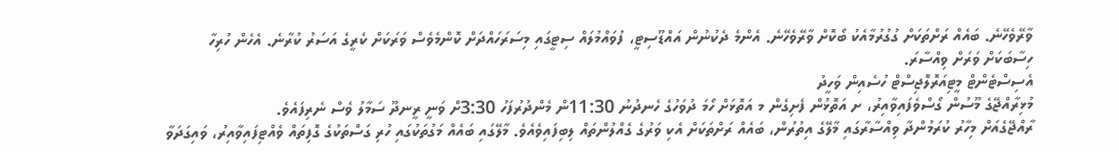ވާރޭވެހޭނެ. ބައެއް ރަށްތަކަށް ގުގުރުމާއެކު ބޯކޮށް ވާރޭވެހޭނެ. އެންމެ ދެކުނުން އައްޑޫސިޓީ، ފުވައްމުލައް ސިޓީގައި މިސަރަހައްދަށް ކޮންމެވެސް ވަރަކަށް ކެރީގެ އަސަރު ކުރާނެ. އެހެން ހުރިހާ ހިސާބަކަށް ވަރަށް ވިއްސާރަ.
އެސިސްޓެންޓް މީޓިއަރޮލޮޖިސްޓް ހުސެއިން ވަހީދު
މުޅިރާއްޖޭގެ މޫސުން ގޯސްވެފައިވާއިރު، ށ އަތޮޅުން ފެށިގެން މ އަތޮޅަށް ހޯމަ ދުވަހުގެ ހެނދުނު 11:30ން މެންދުރުފަހު 3:30ށް ވަނީ ރީނދޫ ސަމާލު ވެސް ނެރިފައެވެ.
ރާއްޖޭގެއަށް މިހާރު ކުރަމުންދާ ވިއްސާރާގައި މާލޭގެ އިތުރުން، ބައެއް ރަށްތަކަށް އެކި ވަރުގެ ގެއްލުންތައް ލިބިފައިވެއެވެ. މާލޭގައި ބައެއް މަގުތަކުގައި ހުރި ގަސްތަކުގެ ގޮފިތައް ވެއްޓިފައިވާއިރު، ވައިގަދަވާ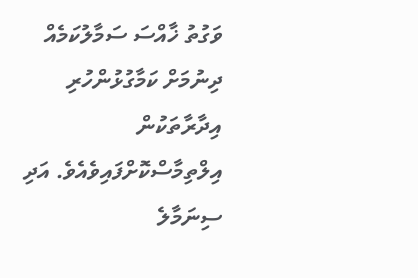ވަގުތު ޚާއްސަ ސަމާލުކަމެއް ދިނުމަށް ކަމާގުޅުންހުރި އިދާރާތަކުން އިލްތިމާސްކޮށްފައިވެއެވެ. އަދި ސިނަމާލެ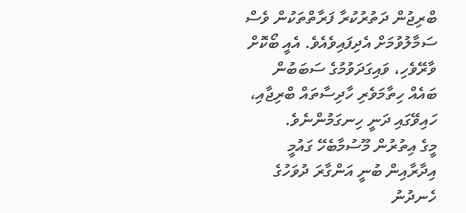ބްރިޖުން ދަތުރުކުރާ ފަރާތްތަކުން ވެސް ސަމާލުވުމަށް އެދިފައިވެއެވެ. އެއީ ބޯކޮށް ވާރޭވެހި، ވައިގަދަވުމުގެ ސަބަބުން ބައެއް ހިތާމަވެރި ހާދިސާތައް ބްރިޖާއި، ހައިވޭގައި ދަނީ ހިނގަމުންނެވެ.
މީގެ އިތުރުން މޫސުމާބެހޭ ގައުމީ އިދާރާއިން ބުނީ އަންގާރަ ދުވަހުގެ ހެނދުނު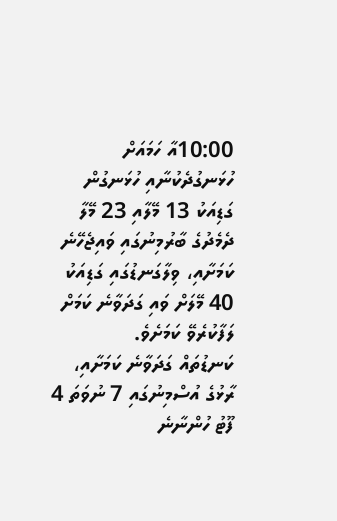10:00އާ ހަމައަށް ހުޅަނގުދެކުނާއި ހުޅަނގުން ގަޑިއަކު 13 މޭލާއި 23 މޭލާ ދެމެދުގެ ބާރުމިނުގައި ވައިޖެހޭނެ ކަމަށާއި، ވިލާގަނޑުގައި ގަޑިއަކު 40 މޭލަށް ވައި ގަދަވާނެ ކަމަށް ލަފާކުރެވޭ ކަމަށެވެ.
ކަނޑުތައް ގަދަވާނެ ކަމަށާއި، ރާޅުގެ އުސްމިނުގައި 7 ނުވަތަ 4 ފޫޓު ހުންނާނެ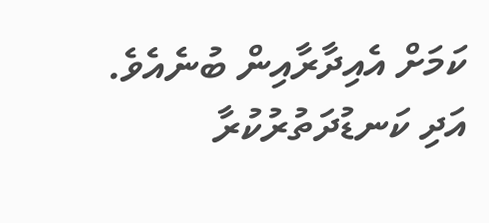ކަމަށް އެއިދާރާއިން ބުނެއެވެ. އަދި ކަނޑުދަތުރުކުރާ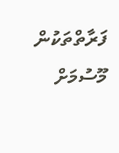ފަރާތްތަކުން މޫސުމަށް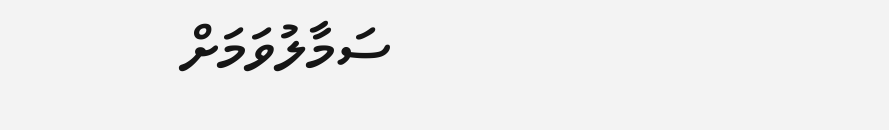ސަމާލުވަމަށް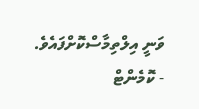ވަނީ އިލްތިމާސްކޮށްފައެވެ.
- ކޮމެންޓް